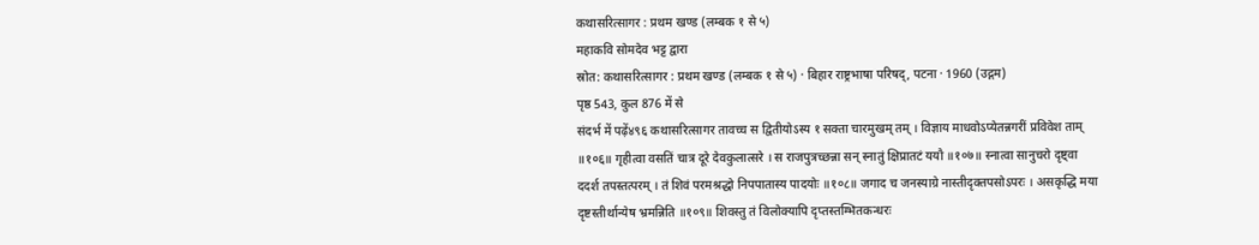कथासरित्सागर : प्रथम खण्ड (लम्बक १ से ५)
महाकवि सोमदेव भट्ट द्वारा
स्रोत: कथासरित्सागर : प्रथम खण्ड (लम्बक १ से ५) · बिहार राष्ट्रभाषा परिषद्, पटना · 1960 (उद्गम)
पृष्ठ 543, कुल 876 में से
संदर्भ में पढ़ें४९६ कथासरित्सागर तावच्च स द्वितीयोऽस्य १ सक्ता चारमुखम् तम् । विज्ञाय माधवोऽप्येतन्नगरीं प्रविवेश ताम् ॥१०६॥ गृहीत्वा वसतिं चात्र दूरे देवकुलात्सरे । स राजपुत्रच्छन्ना सन् स्नातुं क्षिप्रातटं ययौ ॥१०७॥ स्नात्वा सानुचरो दृष्ट्वा ददर्श तपस्तत्परम् । तं शिवं परमश्रद्धो निपपातास्य पादयोः ॥१०८॥ जगाद च जनस्याग्रे नास्तीदृक्तपसोऽपरः । असकृद्धि मया दृष्टस्तीर्थान्येष भ्रमन्निति ॥१०९॥ शिवस्तु तं विलोक्यापि दृप्तस्तम्भितकन्धरः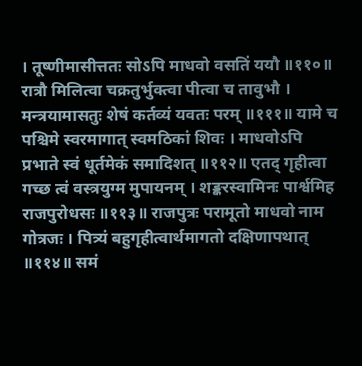। तूष्णीमासीत्ततः सोऽपि माधवो वसतिं ययौ ॥११०॥ रात्रौ मिलित्वा चक्रतुर्भुक्त्वा पीत्वा च तावुभौ । मन्त्रयामासतुः शेषं कर्तव्यं यवतः परम् ॥१११॥ यामे च पश्चिमे स्वरमागात् स्वमठिकां शिवः । माधवोऽपि प्रभाते स्वं धूर्तमेकं समादिशत् ॥११२॥ एतद् गृहीत्वा गच्छ त्वं वस्त्रयुग्म मुपायनम् । शङ्करस्वामिनः पार्श्वमिह राजपुरोधसः ॥११३॥ राजपुत्रः परामूतो माधवो नाम गोत्रजः । पित्र्यं बहुगृहीत्वार्थमागतो दक्षिणापथात् ॥११४॥ समं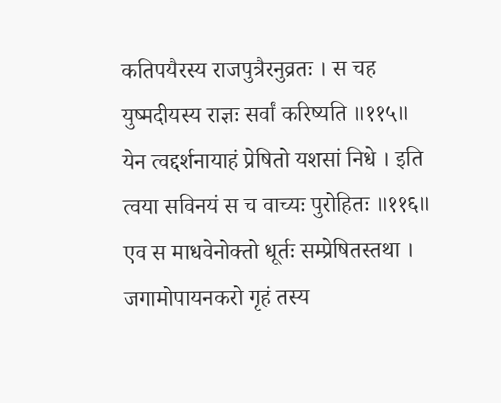कतिपयैरस्य राजपुत्रैरनुव्रतः । स चह युष्मदीयस्य राज्ञः सर्वां करिष्यति ॥११५॥ येन त्वद्दर्शनायाहं प्रेषितो यशसां निधे । इति त्वया सविनयं स च वाच्यः पुरोहितः ॥११६॥ एव स माधवेनोक्तो धूर्तः सम्प्रेषितस्तथा । जगामोपायनकरो गृहं तस्य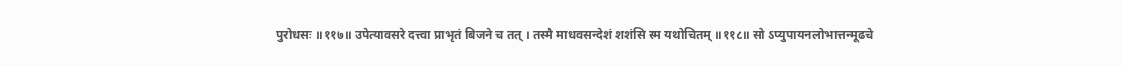पुरोधसः ॥११७॥ उपेत्यावसरे दत्त्वा प्राभृतं बिजने च तत् । तस्मै माधवसन्देशं शशंसि स्म यथोचितम् ॥११८॥ सो ऽप्युपायनलोभात्तन्मूढचे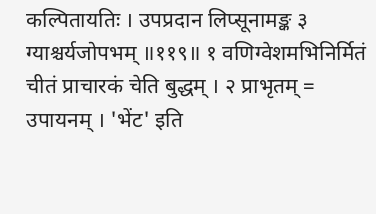कल्पितायतिः । उपप्रदान लिप्सूनामङ्क ३ ग्याश्चर्यजोपभम् ॥११९॥ १ वणिग्वेशमभिनिर्मितं चीतं प्राचारकं चेति बुद्धम् । २ प्राभृतम् = उपायनम् । 'भेंट' इति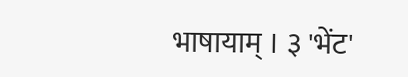भाषायाम् । ३ 'भेंट'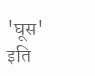'घूस' इति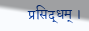प्रसिद्धम् ।